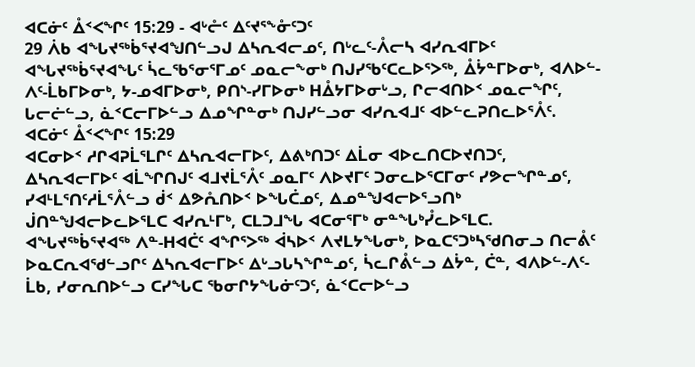ᐊᑕᓃᑦ ᐂᑉᐸᖏᑦ 15:29 - ᐊᒡᓔᑦ ᐃᑦᔪᕐᖕᓁᑦᑐᑦ
29 ᐲᑲ ᐊᖓᔪᖅᑳᕐᔪᐊᖑᑎᓪᓗᒍ ᐃᓴᕆᐊᓕᓄᑦ, ᑎᒡᓚᑦ-ᐰᓕᓴ ᐊᓯᕆᐊᒥᐅᑦ ᐊᖓᔪᖅᑳᕐᔪᐊᖓᑦ ᓵᓚᖃᕐᓂᕐᒥᓄᑦ ᓄᓇᓕᖕᓂᒃ ᑎᒍᓯᖃᑦᑕᓚᐅᕐᐳᖅ, ᐂᔮᓐᒥᐅᓂᒃ, ᐊᐱᐅᓪ-ᐱᑦ-ᒫᑲᒥᐅᓂᒃ, ᔭ-ᓄᐊᒥᐅᓂᒃ, ᑭᑎᔅ-ᓯᒥᐅᓂᒃ ᕼᐂᔭᒥᐅᓂᒡᓗ, ᒋᓕᐊᑎᐅᑉ ᓄᓇᓕᖏᑦ, ᒐᓕᓖᓪᓗ, ᓈᑉᑕᓕᒥᐅᓪᓗ ᐃᓄᖏᓐᓂᒃ ᑎᒍᓯᓪᓗᓂ ᐊᓯᕆᐊᒧᑦ ᐊᐅᓪᓚᕈᑎᓚᐅᕐᐰᑦ.
ᐊᑕᓃᑦ ᐂᑉᐸᖏᑦ 15:29
ᐊᑕᓂᐅᑉ ᓱᒋᐊᕈᒫᕐᒪᒋᑦ ᐃᓴᕆᐊᓕᒥᐅᑦ, ᐃᕕᒃᑎᑐᑦ ᐃᒫᓂ ᐊᐅᓚᑎᑕᐅᔪᑎᑐᑦ, ᐃᓴᕆᐊᓕᒥᐅᑦ ᐊᒫᖏᑎᒍᑦ ᐊᒧᔪᒫᕐᐰᑦ ᓄᓇᒥᑦ ᐱᐅᔪᒥᑦ ᑐᓂᓚᐅᕐᑕᒥᓂᑦ ᓯᕗᓕᖏᓐᓄᑦ, ᓯᐊᒻᒪᕐᑎᑦᓱᒫᕐᐰᓪᓗ ᑰᑉ ᐃᕗᕅᑎᐅᑉ ᐅᖓᑖᓄᑦ, ᐃᓄᓐᖑᐊᓕᐅᕐᓗᑎᒃ ᒎᑎᓐᖑᐊᓕᐅᓚᐅᕐᒪᑕ ᐊᓯᕆᒻᒥᒃ, ᑕᒪᑐᒧᖓ ᐊᑕᓂᕐᒥᒃ ᓂᓐᖓᒃᓮᓚᐅᕐᒪᑕ.
ᐊᖓᔪᖅᑳᕐᔪᐊᖅ ᐱᓐ-ᕼᐊᑖᑦ ᐊᖏᕐᐳᖅ ᐋᓴᐅᑉ ᐱᔪᒪᔭᖓᓂᒃ, ᐅᓇᑕᕐᑐᒃᓴᖁᑎᓂᓗ ᑎᓕᕔᑦ ᐅᓇᑕᕆᐊᖁᓪᓗᒋᑦ ᐃᓴᕆᐊᓕᒥᐅᑦ ᐃᒡᓗᒐᓴᖏᓐᓄᑦ, ᓵᓚᒋᕔᓪᓗ ᐃᔮᓐ, ᑖᓐ, ᐊᐱᐅᓪ-ᐱᑦ-ᒫᑲ, ᓯᓂᕆᑎᐅᓪᓗ ᑕᓯᖓᑕ ᖃᓂᒋᔭᖓᓃᑦᑐᑦ, ᓈᑉᑕᓕᐅᓪᓗ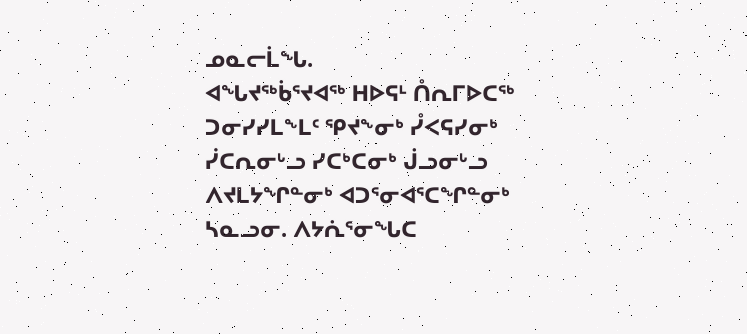ᓄᓇᓕᒫᖓ.
ᐊᖓᔪᖅᑳᕐᔪᐊᖅ ᕼᐅᕋᒻ ᑍᕆᒥᐅᑕᖅ ᑐᓂᓯᓯᒪᖕᒪᑦ ᕿᔪᖕᓂᒃ ᓮᐸᕋᓯᓂᒃ ᓰᑕᕆᓂᒡᓗ ᓯᑕᒃᑕᓂᒃ ᒎᓗᓂᒡᓗ ᐱᔪᒪᔭᖏᓐᓂᒃ ᐊᑐᕐᓂᐊᕐᑕᖏᓐᓂᒃ ᓴᓇᓗᓂ. ᐱᔭᕇᕐᓂᖓᑕ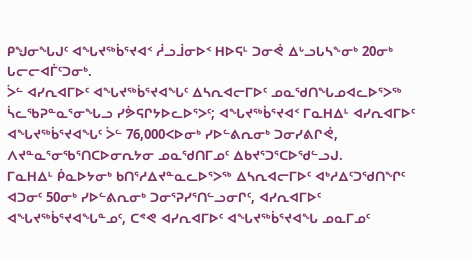ᑭᖑᓂᖓᒍᑦ ᐊᖓᔪᖅᑳᕐᔪᐊᑉ ᓲᓗᒨᓂᐅᑉ ᕼᐅᕋᒻ ᑐᓂᕚ ᐃᒡᓗᒐᓴᖕᓂᒃ 20ᓂᒃ ᒐᓕᓕᐊᒦᑦᑐᓂᒃ.
ᐴᓪ ᐊᓯᕆᐊᒥᐅᑦ ᐊᖓᔪᖅᑳᕐᔪᐊᖓᑦ ᐃᓴᕆᐊᓕᒥᐅᑦ ᓄᓇᖁᑎᖓᓄᐊᓚᐅᕐᐳᖅ ᓵᓚᖃᕈᓐᓇᕐᓂᖓᓗ ᓯᕘᕋᒋᔭᐅᓚᐅᕐᐳᑦ; ᐊᖓᔪᖅᑳᕐᔪᐊᑉ ᒥᓇᕼᐃᒻ ᐊᓯᕆᐊᒥᐅᑦ ᐊᖓᔪᖅᑳᕐᔪᐊᖓᑦ ᐴᓪ 76,000ᐸᐅᓂᒃ ᓯᐅᓪᕕᕆᓂᒃ ᑐᓂᓯᕕᒋᕚ, ᐱᔪᓐᓇᕐᓂᖃᕐᑎᑕᐅᓂᕆᔭᓂ ᓄᓇᖁᑎᒥᓄᑦ ᐃᑲᔪᕐᑐᕐᑕᐅᖁᓪᓗᒍ.
ᒥᓇᕼᐃᒻ ᑮᓇᐅᔭᓂᒃ ᑲᑎᕐᓱᐃᔪᓐᓇᓚᐅᕐᐳᖅ ᐃᓴᕆᐊᓕᒥᐅᑦ ᐊᒃᓱᐃᑦᑐᖁᑎᖏᑦ ᐊᑐᓂᑦ 50ᓂᒃ ᓯᐅᓪᕕᕆᓂᒃ ᑐᓂᕐᕈᓯᕐᑎᓪᓗᓂᒋᑦ, ᐊᓯᕆᐊᒥᐅᑦ ᐊᖓᔪᖅᑳᕐᔪᐊᖓᓐᓄᑦ, ᑕᕝᕙ ᐊᓯᕆᐊᒥᐅᑦ ᐊᖓᔪᖅᑳᕐᔪᐊᖓ ᓄᓇᒥᓄᑦ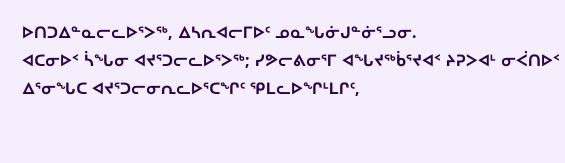ᐅᑎᑐᐃᓐᓇᓕᓚᐅᕐᐳᖅ, ᐃᓴᕆᐊᓕᒥᐅᑦ ᓄᓇᖓᓃᒍᓐᓃᕐᓗᓂ.
ᐊᑕᓂᐅᑉ ᓵᖓᓂ ᐊᔪᕐᑐᓕᓚᐅᕐᐳᖅ; ᓯᕗᓕᕕᓂᕐᒥ ᐊᖓᔪᖅᑳᕐᔪᐊᑉ ᔨᕈᐳᐊᒻ ᓂᐹᑎᐅᑉ ᐃᕐᓂᖓᑕ ᐊᔪᕐᑐᓕᓂᕆᓚᐅᕐᑕᖏᑦ ᕿᒪᓚᐅᖏᒻᒪᒋᑦ,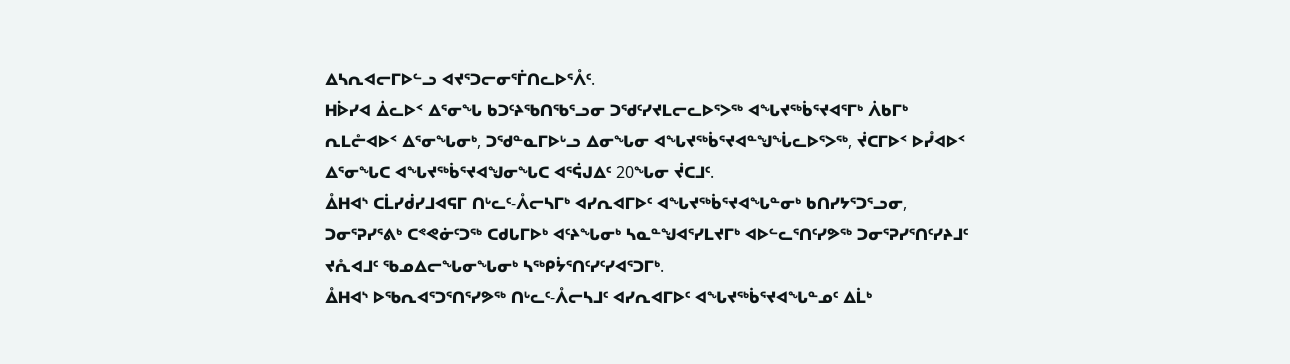ᐃᓴᕆᐊᓕᒥᐅᓪᓗ ᐊᔪᕐᑐᓕᓂᕐᒦᑎᓚᐅᕐᐰᑦ.
ᕼᐆᓯᐊ ᐄᓚᐅᑉ ᐃᕐᓂᖓ ᑲᑐᑦᔨᖃᑎᖃᕐᓗᓂ ᑐᖁᑦᓯᔪᒪᓕᓚᐅᕐᐳᖅ ᐊᖓᔪᖅᑳᕐᔪᐊᕐᒥᒃ ᐲᑲᒥᒃ ᕆᒪᓔᐊᐅᑉ ᐃᕐᓂᖓᓂᒃ, ᑐᖁᓐᓇᒥᐅᒡᓗ ᐃᓂᖓᓂ ᐊᖓᔪᖅᑳᕐᔪᐊᓐᖑᖔᓚᐅᕐᐳᖅ, ᔫᑕᒥᐅᑉ ᐅᓮᐊᐅᑉ ᐃᕐᓂᖓᑕ ᐊᖓᔪᖅᑳᕐᔪᐊᖑᓂᖓᑕ ᐊᕐᕌᒍᐃᑦ 20ᖓᓂ ᔫᑕᒧᑦ.
ᐂᕼᐊᔅ ᑕᒫᓯᑰᓯᒧᐊᕋᒥ ᑎᒡᓚᑦ-ᐰᓕᓴᒥᒃ ᐊᓯᕆᐊᒥᐅᑦ ᐊᖓᔪᖅᑳᕐᔪᐊᖓᓐᓂᒃ ᑲᑎᓯᔭᕐᑐᕐᓗᓂ, ᑐᓂᕐᕈᓯᕐᕕᒃ ᑕᕝᕙᓃᑦᑐᖅ ᑕᑯᒐᒥᐅᒃ ᐊᑦᔨᖓᓂᒃ ᓴᓇᓐᖑᐊᕐᓯᒪᔪᒥᒃ ᐊᐅᓪᓚᕐᑎᑦᓯᕗᖅ ᑐᓂᕐᕈᓯᕐᑎᑦᓯᔨᒧᑦ ᔪᕅᐊᒧᑦ ᖃᓄᐃᓕᖓᓂᖓᓂᒃ ᓴᖅᑭᔮᕐᑎᑦᓯᑦᓯᐊᕐᑐᒥᒃ.
ᐂᕼᐊᔅ ᐅᖃᕆᐊᕐᑐᕐᑎᕐᓯᕗᖅ ᑎᒡᓚᑦ-ᐰᓕᓴᒧᑦ ᐊᓯᕆᐊᒥᐅᑦ ᐊᖓᔪᖅᑳᕐᔪᐊᖓᓐᓄᑦ ᐃᒫᒃ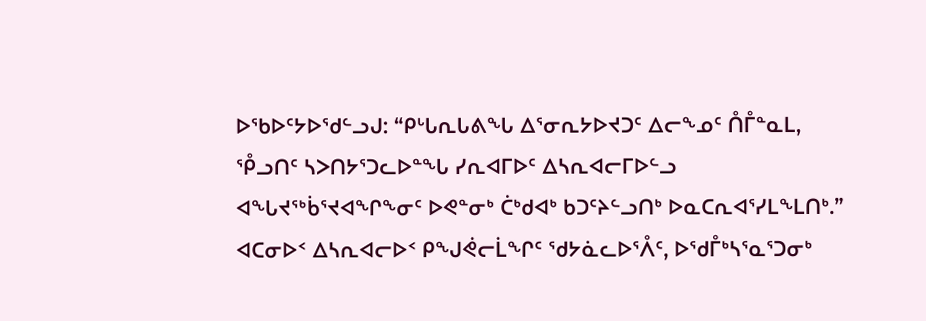ᐅᖃᐅᑦᔭᐅᖁᓪᓗᒍ: “ᑭᒡᒐᕆᒐᕕᖓ ᐃᕐᓂᕆᔭᐅᔪᑐᑦ ᐃᓕᖕᓄᑦ ᑍᒤᓐᓇᒪ, ᕾᓗᑎᑦ ᓴᐳᑎᔭᕐᑐᓚᐅᓐᖓ ᓯᕆᐊᒥᐅᑦ ᐃᓴᕆᐊᓕᒥᐅᓪᓗ ᐊᖓᔪᖅᑳᕐᔪᐊᖏᖕᓂᑦ ᐅᕙᓐᓂᒃ ᑖᒃᑯᐊᒃ ᑲᑐᑦᔨᓪᓗᑎᒃ ᐅᓇᑕᕆᐊᕐᓯᒪᖕᒪᑎᒃ.”
ᐊᑕᓂᐅᑉ ᐃᓴᕆᐊᓕᐅᑉ ᑭᖑᕚᓕᒫᖏᑦ ᖁᔭᓈᓚᐅᕐᐰᑦ, ᐅᖁᒤᒃᓴᕐᓇᕐᑐᓂᒃ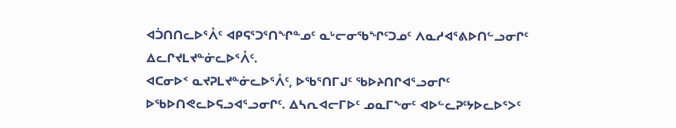ᐊᑑᑎᑎᓚᐅᕐᐰᑦ ᐊᑭᕋᕐᑐᕐᑎᖏᓐᓄᑦ ᓇᒡᓕᓂᖃᖏᑦᑐᓄᑦ ᐱᓇᓱᐊᕐᕕᐅᑎᓪᓗᓂᒋᑦ ᐃᓚᒋᔪᒪᔪᓐᓃᓚᐅᕐᐰᑦ.
ᐊᑕᓂᐅᑉ ᓇᔪᕈᒪᔪᓐᓃᓚᐅᕐᐰᑦ, ᐅᖃᕐᑎᒥᒍᑦ ᖃᐅᔨᑎᒋᐊᕐᓗᓂᒋᑦ ᐅᖃᐅᑎᕙᓚᐅᕋᓗᐊᕐᓗᓂᒋᑦ. ᐃᓴᕆᐊᓕᒥᐅᑦ ᓄᓇᒥᖕᓂᑦ ᐊᐅᓪᓚᕈᑦᔭᐅᓚᐅᕐᐳᑦ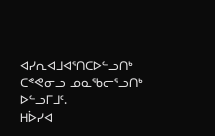ᐊᓯᕆᐊᒧᐊᕐᑎᑕᐅᓪᓗᑎᒃ ᑕᕝᕙᓂᓗ ᓄᓇᖃᓕᕐᓗᑎᒃ ᐅᓪᓗᒥᒧᑦ.
ᕼᐆᓯᐊ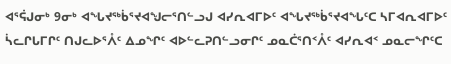ᐊᕐᕌᒍᓂᒃ 9ᓂᒃ ᐊᖓᔪᖅᑳᕐᔪᐊᖑᓕᕐᑎᓪᓗᒍ ᐊᓯᕆᐊᒥᐅᑦ ᐊᖓᔪᖅᑳᕐᔪᐊᖓᑦᑕ ᓴᒥᐊᕆᐊᒥᐅᑦ ᓵᓚᒋᒐᒥᒋᑦ ᑎᒍᓚᐅᕐᐰᑦ ᐃᓄᖏᑦ ᐊᐅᓪᓚᕈᑎᓪᓗᓂᒋᑦ ᓄᓇᑖᕐᑎᑉᐰᑦ ᐊᓯᕆᐊᑉ ᓄᓇᓕᖏᑦᑕ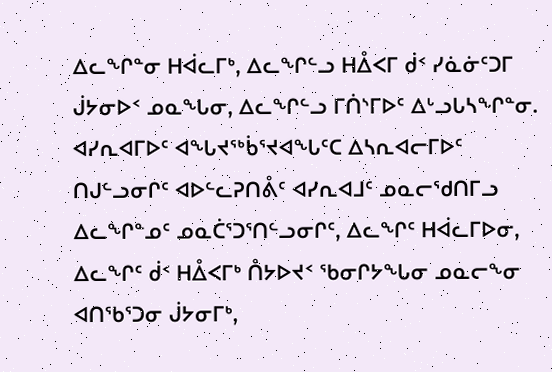ᐃᓚᖏᓐᓂ ᕼᐋᓚᒥᒃ, ᐃᓚᖏᓪᓗ ᕼᐂᐸᒥ ᑰᑉ ᓯᓈᓃᑦᑐᒥ ᒎᔭᓂᐅᑉ ᓄᓇᖓᓂ, ᐃᓚᖏᓪᓗ ᒥᑏᔅᒥᐅᑦ ᐃᒡᓗᒐᓴᖏᓐᓂ.
ᐊᓯᕆᐊᒥᐅᑦ ᐊᖓᔪᖅᑳᕐᔪᐊᖓᑦᑕ ᐃᓴᕆᐊᓕᒥᐅᑦ ᑎᒍᓪᓗᓂᒋᑦ ᐊᐅᓪᓚᕈᑎᕔᑦ ᐊᓯᕆᐊᒧᑦ ᓄᓇᓕᖁᑎᒥᓗ ᐃᓚᖏᓐᓄᑦ ᓄᓇᑖᕐᑐᕐᑎᓪᓗᓂᒋᑦ, ᐃᓚᖏᑦ ᕼᐋᓚᒥᐅᓂ, ᐃᓚᖏᑦ ᑰᑉ ᕼᐂᐸᒥᒃ ᑍᔭᐅᔪᑉ ᖃᓂᒋᔭᖓᓂ ᓄᓇᓕᖕᓂ ᐊᑎᖃᕐᑐᓂ ᒎᔭᓂᒥᒃ,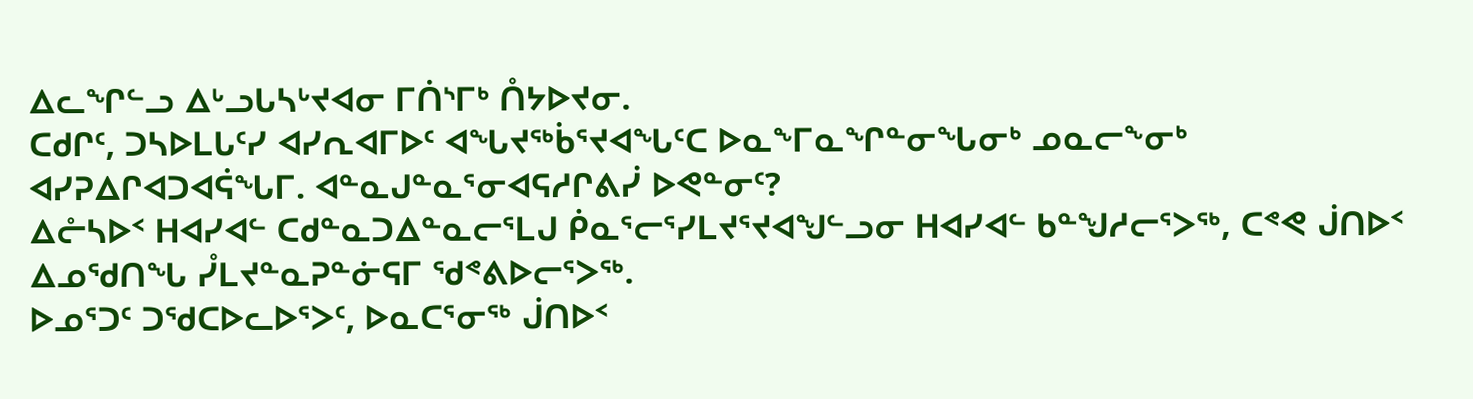ᐃᓚᖏᓪᓗ ᐃᒡᓗᒐᓴᒡᔪᐊᓂ ᒥᑏᔅᒥᒃ ᑍᔭᐅᔪᓂ.
ᑕᑯᒋᑦ, ᑐᓴᐅᒪᒐᑦᓯ ᐊᓯᕆᐊᒥᐅᑦ ᐊᖓᔪᖅᑳᕐᔪᐊᖓᑦᑕ ᐅᓇᖕᒥᓇᖏᓐᓂᖓᓂᒃ ᓄᓇᓕᖕᓂᒃ ᐊᓯᕈᐃᒋᐊᑐᐊᕌᖓᒥ. ᐊᓐᓇᒍᓐᓇᕐᓂᐊᕋᓱᒋᕕᓰ ᐅᕙᓐᓂᑦ?
ᐃᓔᓴᐅᑉ ᕼᐊᓯᐊᓪ ᑕᑯᓐᓇᑐᐃᓐᓇᓕᕐᒪᒍ ᑮᓇᕐᓕᕐᓯᒪᔪᕐᔪᐊᖑᓪᓗᓂ ᕼᐊᓯᐊᓪ ᑲᓐᖑᓱᓕᕐᐳᖅ, ᑕᕝᕙ ᒎᑎᐅᑉ ᐃᓄᖁᑎᖓ ᓮᒪᔪᓐᓇᕈᓐᓃᕋᒥ ᖁᕝᕕᐅᓕᕐᐳᖅ.
ᐅᓄᕐᑐᑦ ᑐᖁᑕᐅᓚᐅᕐᐳᑦ, ᐅᓇᑕᕐᓂᖅ ᒎᑎᐅᑉ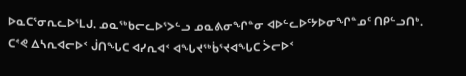ᐅᓇᑕᕐᓂᕆᓚᐅᕐᒪᒍ. ᓄᓇᖅᑲᓕᓚᐅᕐᐳᓪᓗ ᓄᓇᕕᓂᖏᓐᓂ ᐊᐅᓪᓚᐅᑦᔭᐅᓂᖏᓐᓄᑦ ᑎᑭᓪᓗᑎᒃ.
ᑕᕝᕙ ᐃᓴᕆᐊᓕᐅᑉ ᒎᑎᖓᑕ ᐊᓯᕆᐊᑉ ᐊᖓᔪᖅᑳᕐᔪᐊᖓᑕ ᐴᓕᐅᑉ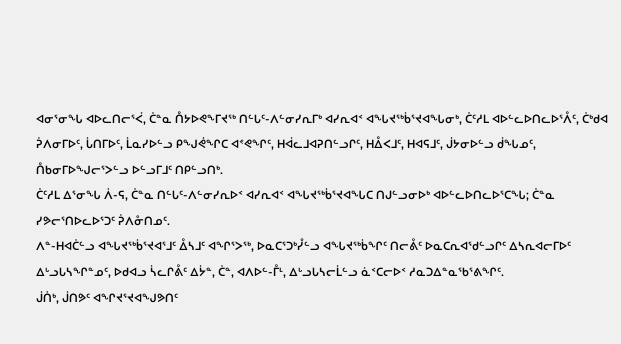ᐊᓂᕐᓂᖓ ᐊᐅᓚᑎᓕᕐᐹ, ᑖᓐᓇ ᑍᔭᐅᕙᖕᒥᔪᖅ ᑎᓪᒐᑦ-ᐱᓪᓂᓯᕆᒥᒃ ᐊᓯᕆᐊᑉ ᐊᖓᔪᖅᑳᕐᔪᐊᖓᓂᒃ, ᑖᑦᓱᒪ ᐊᐅᓪᓚᐅᑎᓚᐅᕐᐰᑦ, ᑖᒃᑯᐊ ᕉᐱᓂᒥᐅᑦ, ᒑᑎᒥᐅᑦ, ᒫᓇᓯᐅᓪᓗ ᑭᖑᕚᖏᑕ ᐊᕝᕙᖏᑦ, ᕼᐋᓚᒧᐊᕈᑎᓪᓗᒋᑦ, ᕼᐂᐸᒧᑦ, ᕼᐊᕋᒧᑦ, ᒎᔭᓂᐅᓪᓗ ᑰᖓᓄᑦ, ᑍᑲᓂᒥᐅᖑᓕᕐᐳᓪᓗ ᐅᓪᓗᒥᒧᑦ ᑎᑭᓪᓗᑎᒃ.
ᑖᑦᓱᒪ ᐃᕐᓂᖓ ᐲ-ᕋ, ᑖᓐᓇ ᑎᓪᒐᑦ-ᐱᓪᓂᓯᕆᐅᑉ ᐊᓯᕆᐊᑉ ᐊᖓᔪᖅᑳᕐᔪᐊᖓᑕ ᑎᒍᓪᓗᓂᐅᒃ ᐊᐅᓪᓚᐅᑎᓚᐅᕐᑕᖓ; ᑖᓐᓇ ᓯᕗᓕᕐᑎᐅᓚᐅᕐᑐᑦ ᕉᐱᓁᑎᓄᑦ.
ᐱᓐ-ᕼᐊᑖᓪᓗ ᐊᖓᔪᖅᑳᕐᔪᐊᕐᒧᑦ ᐂᓴᒧᑦ ᐊᖏᕐᐳᖅ, ᐅᓇᑕᕐᑐᒃᓮᓪᓗ ᐊᖓᔪᖅᑳᖏᑦ ᑎᓕᕔᑦ ᐅᓇᑕᕆᐊᖁᓪᓗᒋᑦ ᐃᓴᕆᐊᓕᒥᐅᑦ ᐃᒡᓗᒐᓴᖏᓐᓄᑦ, ᐅᑯᐊᓗ ᓵᓚᒋᕔᑦ ᐃᔮᓐ, ᑖᓐ, ᐊᐱᐅᓪ-ᒤᒻ, ᐃᒡᓗᒐᓴᓕᒫᓪᓗ ᓈᑉᑕᓕᐅᑉ ᓱᓇᑐᐃᓐᓇᖃᕐᕕᖏᑦ.
ᒎᑏᒃ, ᒎᑎᕗᑦ ᐊᖏᔪᕐᔪᐊᖑᕗᑎᑦ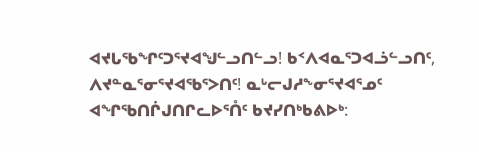ᐊᔪᒐᖃᖏᑦᑐᕐᔪᐊᖑᓪᓗᑎᓪᓗ! ᑲᑉᐱᐊᓇᕐᑐᐊᓘᓪᓗᑎᑦ, ᐱᔪᓐᓇᕐᓂᕐᔪᐊᖃᕐᐳᑎᑦ! ᓇᒡᓕᒍᓱᖕᓂᕐᔪᐊᕐᓄᑦ ᐊᖏᖃᑎᒌᒍᑎᒋᓚᐅᕐᑍᑦ ᑲᔪᓯᑎᒃᑲᕕᐅᒃ: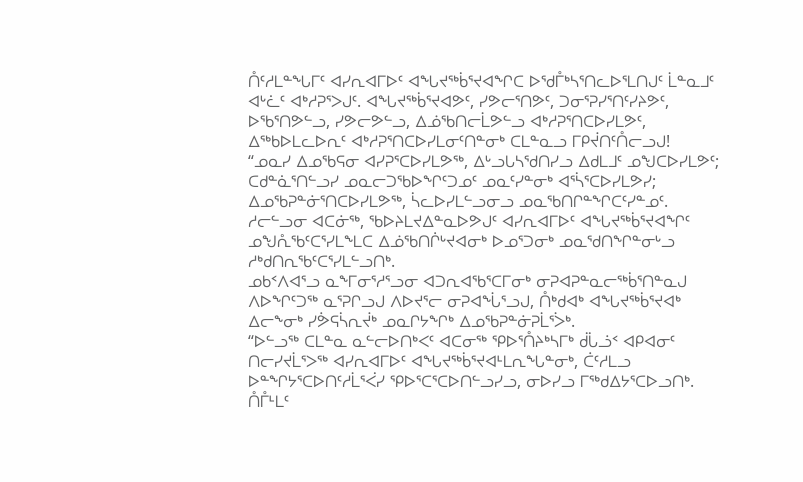ᑍᑦᓱᒪᓐᖓᒥᑦ ᐊᓯᕆᐊᒥᐅᑦ ᐊᖓᔪᖅᑳᕐᔪᐊᖏᑕ ᐅᖁᒤᒃᓴᕐᑎᓚᐅᕐᒪᑎᒍᑦ ᒫᓐᓇᒧᑦ ᐊᒡᓛᑦ ᐊᒃᓱᕈᕐᐳᒍᑦ. ᐊᖓᔪᖅᑳᕐᔪᐊᕗᑦ, ᓯᕗᓕᕐᑎᕗᑦ, ᑐᓂᕐᕈᓯᕐᑎᑦᓯᔨᕗᑦ, ᐅᖃᕐᑎᕗᓪᓗ, ᓯᕗᓕᕗᓪᓗ, ᐃᓅᖃᑎᓕᒫᕗᓪᓗ ᐊᒃᓱᕈᕐᑎᑕᐅᓯᒪᕗᑦ, ᐃᖅᑲᐅᒪᓚᐅᕆᑦ ᐊᒃᓱᕈᕐᑎᑕᐅᓯᒪᓂᑦᑎᓐᓂᒃ ᑕᒪᓐᓇᓗ ᒥᑭᔫᑎᑦᑍᓕᓗᒍ!
“ᓄᓇᓯ ᐃᓄᖃᕋᓂ ᐊᓯᕈᕐᑕᐅᓯᒪᕗᖅ, ᐃᒡᓗᒐᓴᖁᑎᓯᓗ ᐃᑯᒪᒧᑦ ᓄᖑᑕᐅᓯᒪᕗᑦ; ᑕᑯᓐᓈᕐᑎᓪᓗᓯ ᓄᓇᓕᑐᖃᐅᖏᑦᑐᓄᑦ ᓄᓇᑦᓯᓐᓂᒃ ᐊᕐᓵᕐᑕᐅᓯᒪᕗᓯ; ᐃᓄᖃᕈᓐᓃᕐᑎᑕᐅᓯᒪᕗᖅ, ᓵᓚᐅᓯᒪᓪᓗᓂᓗ ᓄᓇᖃᑎᒋᓐᖏᑕᑦᓯᓐᓄᑦ.
ᓱᓕᓪᓗᓂ ᐊᑕᓃᖅ, ᖃᐅᔨᒪᔪᐃᓐᓇᐅᕗᒍᑦ ᐊᓯᕆᐊᒥᐅᑦ ᐊᖓᔪᖅᑳᕐᔪᐊᖏᑦ ᓄᖑᕅᖃᑦᑕᕐᓯᒪᖕᒪᑕ ᐃᓅᖃᑎᒌᒡᔪᐊᓂᒃ ᐅᓄᕐᑐᓂᒃ ᓄᓇᖁᑎᖏᓐᓂᒡᓗ ᓱᒃᑯᑎᕆᖃᑦᑕᕐᓯᒪᓪᓗᑎᒃ.
ᓄᑲᑉᐱᐊᕐᓗ ᓇᖕᒥᓂᕐᓱᕐᓗᓂ ᐊᑐᕆᐊᖃᕐᑕᒥᓂᒃ ᓂᕈᐊᕈᓐᓇᓕᖅᑳᕐᑎᓐᓇᒍ ᐱᐅᖏᑦᑐᖅ ᓇᕐᕈᒋᓗᒍ ᐱᐅᔪᕐᓕ ᓂᕈᐊᖔᕐᓗᒍ, ᑍᒃᑯᐊᒃ ᐊᖓᔪᖅᑳᕐᔪᐊᒃ ᐃᓕᖕᓂᒃ ᓯᕘᕋᓵᕆᔫᒃ ᓄᓇᒋᔭᖏᒃ ᐃᓄᖃᕈᓐᓃᕈᒫᕐᐴᒃ.
“ᐅᓪᓗᖅ ᑕᒪᓐᓇ ᓇᓪᓕᐅᑎᒃᐸᑦ ᐊᑕᓂᖅ ᕿᐅᕐᑍᔨᒃᓴᒥᒃ ᑰᒑᓘᑉ ᐊᑭᐊᓂᑦ ᑎᓕᓯᔪᒫᕐᐳᖅ ᐊᓯᕆᐊᒥᐅᑦ ᐊᖓᔪᖅᑳᕐᔪᐊᒻᒪᕆᖓᓐᓂᒃ, ᑖᑦᓱᒪᓗ ᐅᓐᖏᔭᕐᑕᐅᑎᑦᓱᒫᕐᐹᓯ ᕿᐅᕐᑕᕐᑕᐅᑎᓪᓗᓯᓗ, ᓂᐅᓯᓗ ᒥᖅᑯᐃᔭᕐᑕᐅᓗᑎᒃ.
ᑍᒤᒻᒪᑦ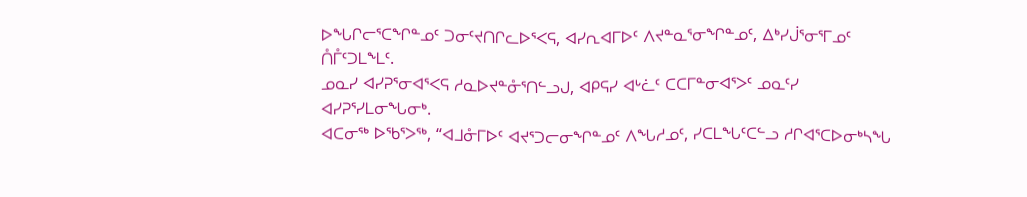ᐅᖓᒋᓕᕐᑕᖏᓐᓄᑦ ᑐᓂᑦᔪᑎᒋᓚᐅᕐᐸᕋ, ᐊᓯᕆᐊᒥᐅᑦ ᐱᔪᓐᓇᕐᓂᖏᓐᓄᑦ, ᐃᒃᓯᒎᕐᓂᕐᒥᓄᑦ ᑍᒤᑦᑐᒪᖕᒪᑦ.
ᓄᓇᓯ ᐊᓯᕈᕐᓂᐊᕐᐸᕋ ᓱᓇᐅᔪᓐᓁᕐᑎᓪᓗᒍ, ᐊᑭᕋᓯ ᐊᒡᓛᑦ ᑕᑕᒥᓐᓂᐊᕐᐳᑦ ᓄᓇᑦᓯ ᐊᓯᕈᕐᓯᒪᓂᖓᓂᒃ.
ᐊᑕᓂᖅ ᐅᖃᕐᐳᖅ, “ᐊᒧᓁᒥᐅᑦ ᐊᔪᕐᑐᓕᓂᖏᓐᓄᑦ ᐱᖓᓱᓄᑦ, ᓯᑕᒪᖓᑦᑕᓪᓗ ᓱᒋᐊᕐᑕᐅᓂᒃᓴᖓ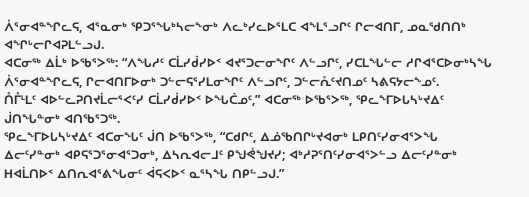ᐲᕐᓂᐊᓐᖏᓚᕋ, ᐊᕐᓇᓂᒃ ᕿᑐᕐᖓᒃᓴᓕᖕᓂᒃ ᐱᓚᒃᓯᓚᐅᕐᒪᑕ ᐊᖕᒪᕐᓗᒋᑦ ᒋᓕᐊᑎᒥ, ᓄᓇᖁᑎᑎᒃ ᐊᖏᒡᓕᒋᐊᕈᒪᓪᓗᒍ.
ᐊᑕᓂᖅ ᐃᒫᒃ ᐅᖃᕐᐳᖅ: “ᐱᖓᓱᑦ ᑕᒫᓯᑰᓯᐅᑉ ᐊᔪᕐᑐᓕᓂᖏᑦ ᐱᓪᓗᒋᑦ, ᓯᑕᒪᖓᓪᓕ ᓱᒋᐊᕐᑕᐅᓂᒃᓴᖓ ᐲᕐᓂᐊᓐᖏᓚᕋ, ᒋᓕᐊᑎᒥᐅᓂᒃ ᑐᓪᓕᕋᕐᓯᒪᓂᖏᑦ ᐱᓪᓗᒋᑦ, ᑐᓪᓕᕅᑦᔪᑎᓄᑦ ᓴᕕᕋᔭᓕᖕᓄᑦ.
ᑍᒤᒻᒪᑦ ᐊᐅᓪᓚᕈᑎᔪᒫᓕᕐᐸᑦᓯ ᑕᒫᓯᑰᓯᐅᑉ ᐅᖓᑖᓄᑦ,” ᐊᑕᓂᖅ ᐅᖃᕐᐳᖅ, ᕿᓚᖕᒥᐅᒐᓴᒡᔪᐃᑦ ᒎᑎᖓᓐᓂᒃ ᐊᑎᖃᕐᑐᖅ.
ᕿᓚᖕᒥᐅᒐᓴᒡᔪᐃᑦ ᐊᑕᓂᖓᑦ ᒎᑎ ᐅᖃᕐᐳᖅ, “ᑕᑯᒋᑦ, ᐃᓅᖃᑎᒋᒡᔪᐊᓂᒃ ᒪᑭᑎᑦᓯᓂᐊᕐᐳᖓ ᐃᓕᑦᓯᓐᓂᒃ ᐊᑭᕋᕐᑐᕐᓂᐊᕐᑐᓂᒃ, ᐃᓴᕆᐊᓕᒧᑦ ᑭᖑᕚᖑᔪᓯ; ᐊᒃᓱᕈᕐᑎᑦᓯᓂᐊᕐᐳᓪᓗ ᐃᓕᑦᓯᓐᓂᒃ ᕼᐊᒫᑎᐅᑉ ᐃᑎᕆᐊᕐᕕᖓᓂᑦ ᐋᕋᐸᐅᑉ ᓇᕐᓴᖓ ᑎᑭᓪᓗᒍ.”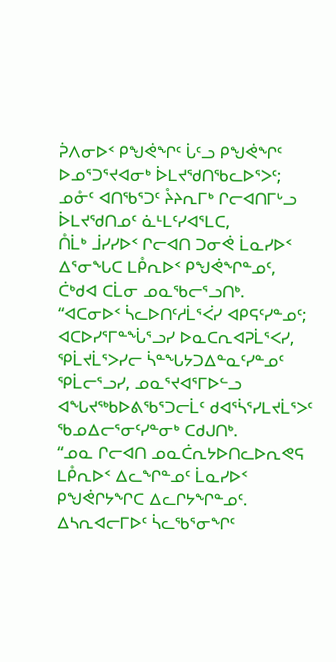ᕉᐱᓂᐅᑉ ᑭᖑᕚᖏᑦ ᒑᑦᓗ ᑭᖑᕚᖏᑦ ᐅᓄᕐᑐᕐᔪᐊᓂᒃ ᐆᒪᔪᖁᑎᖃᓚᐅᕐᐳᑦ; ᓄᓁᑦ ᐊᑎᖃᕐᑐᑦ ᔧᔨᕆᒥᒃ ᒋᓕᐊᑎᒥᒡᓗ ᐆᒪᔪᖁᑎᓄᑦ ᓈᒻᒪᑦᓯᐊᕐᒪᑕ,
ᑍᒫᒃ ᒨᓯᓯᐅᑉ ᒋᓕᐊᑎ ᑐᓂᕚ ᒫᓇᓯᐅᑉ ᐃᕐᓂᖓᑕ ᒪᑬᕆᐅᑉ ᑭᖑᕚᖏᓐᓄᑦ, ᑖᒃᑯᐊ ᑕᒫᓂ ᓄᓇᖃᓕᕐᓗᑎᒃ.
“ᐊᑕᓂᐅᑉ ᓵᓚᐅᑎᑦᓱᒫᕐᐹᓯ ᐊᑭᕋᑦᓯᓐᓄᑦ; ᐊᑕᐅᓯᕐᒥᓐᖔᕐᓗᓯ ᐅᓇᑕᕆᐊᕈᒫᕐᐸᓯ, ᕿᒫᔪᒫᕐᐳᓯᓕ ᓵᓐᖓᔭᑐᐃᓐᓇᑦᓯᓐᓄᑦ ᕿᒫᓕᕐᓗᓯ, ᓄᓇᕐᔪᐊᕐᒥᐅᓪᓗ ᐊᖓᔪᖅᑲᐅᕕᖃᕐᑐᓕᒫᑦ ᑯᐊᕐᓵᕐᓯᒪᔪᒫᕐᐳᑦ ᖃᓄᐃᓕᕐᓂᑦᓯᓐᓂᒃ ᑕᑯᒍᑎᒃ.
“ᓄᓇ ᒋᓕᐊᑎ ᓄᓇᑖᕆᔭᐅᑎᓚᐅᕆᕙᕋ ᒪᑬᕆᐅᑉ ᐃᓚᖏᓐᓄᑦ ᒫᓇᓯᐅᑉ ᑭᖑᕚᒋᔭᖏᑕ ᐃᓚᒋᔭᖏᓐᓄᑦ.
ᐃᓴᕆᐊᓕᒥᐅᑦ ᓵᓚᖃᕐᓂᖏᑦ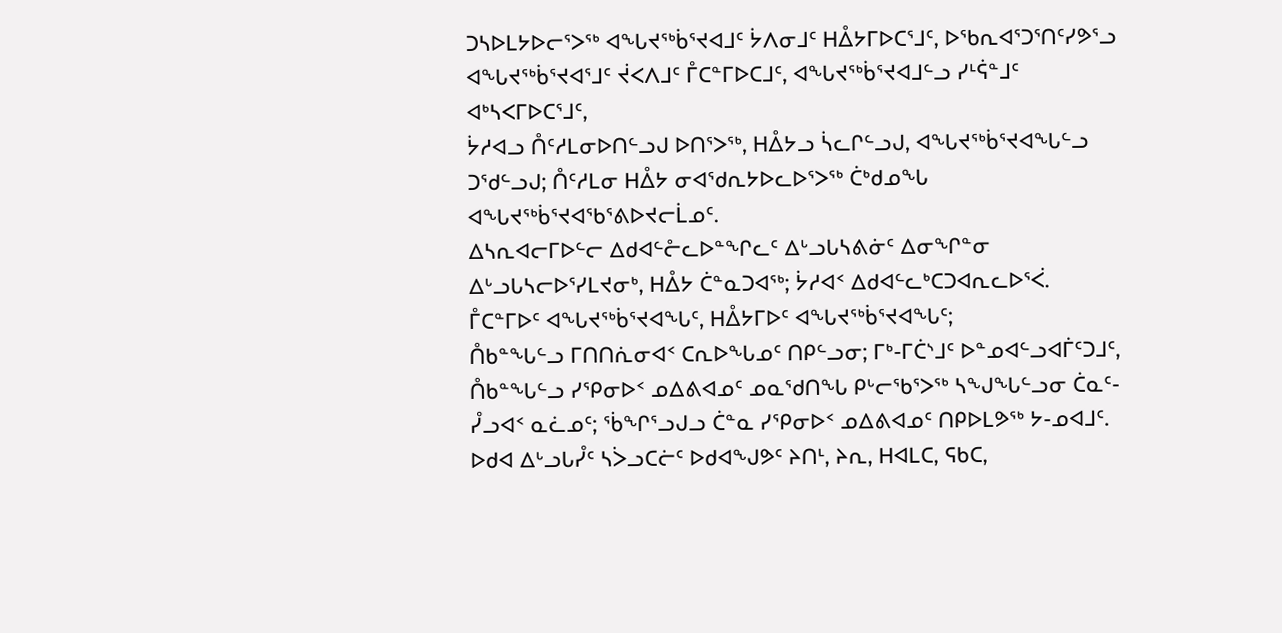ᑐᓴᐅᒪᔭᐅᓕᕐᐳᖅ ᐊᖓᔪᖅᑳᕐᔪᐊᒧᑦ ᔮᐱᓂᒧᑦ ᕼᐂᔭᒥᐅᑕᕐᒧᑦ, ᐅᖃᕆᐊᕐᑐᕐᑎᑦᓯᕗᕐᓗ ᐊᖓᔪᖅᑳᕐᔪᐊᕐᒧᑦ ᔫᐸᐱᒧᑦ ᒤᑕᓐᒥᐅᑕᒧᑦ, ᐊᖓᔪᖅᑳᕐᔪᐊᒧᓪᓗ ᓯᒻᕌᓐᒧᑦ ᐊᒃᓴᐸᒥᐅᑕᕐᒧᑦ,
ᔮᓱᐊᓗ ᑍᑦᓱᒪᓂᐅᑎᓪᓗᒍ ᐅᑎᕐᐳᖅ, ᕼᐂᔭᓗ ᓵᓚᒋᓪᓗᒍ, ᐊᖓᔪᖅᑳᕐᔪᐊᖓᓪᓗ ᑐᖁᓪᓗᒍ; ᑍᑦᓱᒪᓂ ᕼᐂᔭ ᓂᐊᖁᕆᔭᐅᓚᐅᕐᐳᖅ ᑖᒃᑯᓄᖓ ᐊᖓᔪᖅᑳᕐᔪᐊᖃᕐᕕᐅᔪᓕᒫᓄᑦ.
ᐃᓴᕆᐊᓕᒥᐅᓪᓕ ᐃᑯᐊᓪᓔᓚᐅᓐᖏᓚᑦ ᐃᒡᓗᒐᓴᕕᓃᑦ ᐃᓂᖏᓐᓂ ᐃᒡᓗᒐᓴᓕᐅᕐᓯᒪᔪᓂᒃ, ᕼᐂᔭ ᑖᓐᓇᑐᐊᖅ; ᔮᓱᐊᑉ ᐃᑯᐊᓪᓚᒃᑕᑐᐊᕆᓚᐅᕐᐹ.
ᒤᑕᓐᒥᐅᑦ ᐊᖓᔪᖅᑳᕐᔪᐊᖓᑦ, ᕼᐂᔭᒥᐅᑦ ᐊᖓᔪᖅᑳᕐᔪᐊᖓᑦ;
ᑍᑲᓐᖓᓪᓗ ᒥᑎᑎᕇᓂᐊᑉ ᑕᕆᐅᖓᓄᑦ ᑎᑭᓪᓗᓂ; ᒥᒃ-ᒥᑖᔅᒧᑦ ᐅᓐᓄᐊᓪᓗᐊᒦᑦᑐᒧᑦ, ᑍᑲᓐᖓᓪᓗ ᓯᕿᓂᐅᑉ ᓄᐃᕕᐊᓄᑦ ᓄᓇᖁᑎᖓ ᑭᒡᓕᖃᕐᐳᖅ ᓴᖑᖓᓪᓗᓂ ᑖᓇᑦ-ᓮᓗᐊᑉ ᓇᓛᓄᑦ; ᖄᖏᕐᓗᒍᓗ ᑖᓐᓇ ᓯᕿᓂᐅᑉ ᓄᐃᕕᐊᓄᑦ ᑎᑭᐅᒪᕗᖅ ᔭ-ᓄᐊᒧᑦ.
ᐅᑯᐊ ᐃᒡᓗᒐᓮᑦ ᓴᐴᓗᑕᓖᑦ ᐅᑯᐊᖑᕗᑦ ᔨᑎᒻ, ᔨᕆ, ᕼᐊᒪᑕ, ᕋᑲᑕ,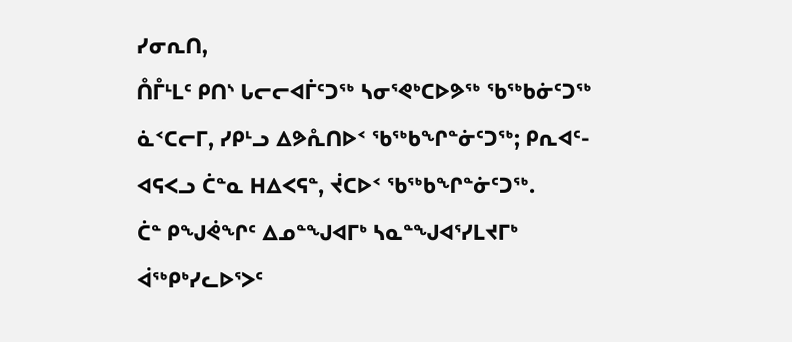ᓯᓂᕆᑎ,
ᑍᒤᒻᒪᑦ ᑭᑎᔅ ᒐᓕᓕᐊᒦᑦᑐᖅ ᓴᓂᕐᕙᒃᑕᐅᕗᖅ ᖃᖅᑲᓃᑦᑐᖅ ᓈᑉᑕᓕᒥ, ᓯᑭᒻᓗ ᐃᕗᕅᑎᐅᑉ ᖃᖅᑲᖏᓐᓃᑦᑐᖅ; ᑭᕆᐊᑦ-ᐊᕋᐸᓗ ᑖᓐᓇ ᕼᐃᐸᕋᓐ, ᔫᑕᐅᑉ ᖃᖅᑲᖏᓐᓃᑦᑐᖅ.
ᑖᓐ ᑭᖑᕚᖏᑦ ᐃᓄᓐᖑᐊᒥᒃ ᓴᓇᓐᖑᐊᕐᓯᒪᔪᒥᒃ ᐋᖅᑭᒃᓯᓚᐅᕐᐳᑦ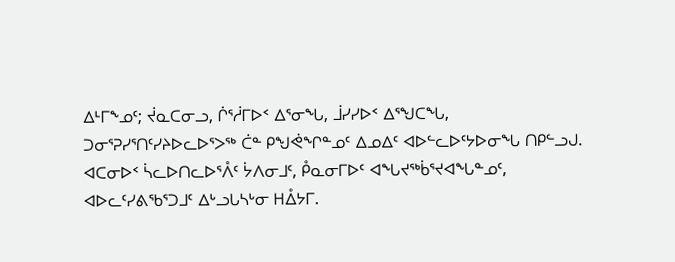ᐃᒻᒥᖕᓄᑦ; ᔫᓇᑕᓂᓗ, ᒌᕐᓲᒥᐅᑉ ᐃᕐᓂᖓ, ᒨᓯᓯᐅᑉ ᐃᕐᖑᑕᖓ, ᑐᓂᕐᕈᓯᕐᑎᑦᓯᔨᐅᓚᐅᕐᐳᖅ ᑖᓐ ᑭᖑᕚᖏᓐᓄᑦ ᐃᓄᐃᑦ ᐊᐅᓪᓚᐅᑦᔭᐅᓂᖓ ᑎᑭᓪᓗᒍ.
ᐊᑕᓂᐅᑉ ᓵᓚᐅᑎᓚᐅᕐᐰᑦ ᔮᐱᓂᒧᑦ, ᑬᓇᓂᒥᐅᑦ ᐊᖓᔪᖅᑳᕐᔪᐊᖓᓐᓄᑦ, ᐊᐅᓚᑦᓯᕕᖃᕐᑐᒧᑦ ᐃᒡᓗᒐᓴᒡᓂ ᕼᐂᔭᒥ.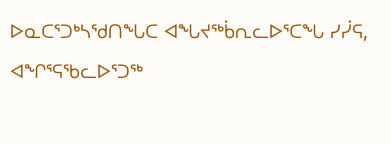ᐅᓇᑕᕐᑐᒃᓴᖁᑎᖓᑕ ᐊᖓᔪᖅᑳᕆᓚᐅᕐᑕᖓ ᓯᓰᕋ, ᐊᖏᕐᕋᖃᓚᐅᕐᑐᖅ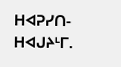ᕼᐊᕈᓯᑎ-ᕼᐊᒍᔨᒻᒥ.